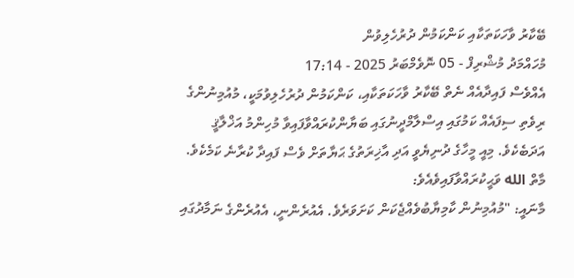ބޭކާރު ވާހަކަތަކާއި ކަންކަމުން ދުރުހެލިވުން
މުހައްމަދު މުޝްރިފް - 05 ނޮވެމްބަރު 2025 - 17:14
އެއްވެސް ފައިދާއެއް ނެތް ބޭކާރު ވާހަކަތަކާއި، ކަންކަމުން ދުރުހެލިވުމަކީ، މުއުމިނުންގެ ރިވެތި ސިފައެއް ކަމުގައި އިސްލާމްދީނުގައި ބަޔާންކުރައްވާފައިވާ މުހިންމު އަޚްލާޤީ އަދަބެކެވެ. މިއީ މީހާގެ ދުނިޔެވީ އަދި އާޚިރަތުގެ ޙަޔާތަށް ވެސް ފައިދާ ކުރާނެ ކަމެކެވެ.
މާތް الله ވަޙީކުރައްވާފައިވެއެވެ:
މާނައީ: "މުއުމިނުން ކާމިޔާބުވެއްޖެކަން ކަށަވަރެވެ. އެއުރެންނީ، އެއުރެންގެ ނަމާދުގައި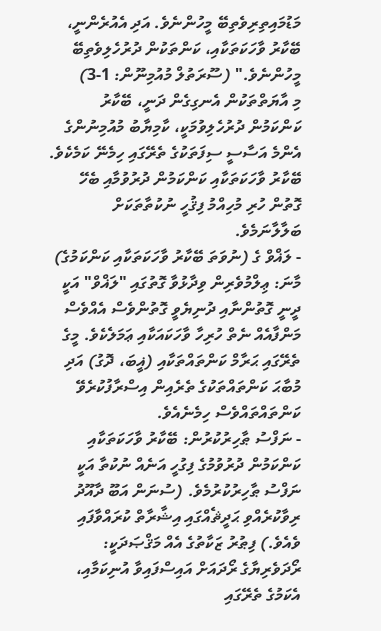މަޑުމައިތިރިވެތިބޭ މީހުންނެވެ. އަދި އެއުރެންނީ، ބޭކާރު ވާހަކަތަކާއި، ކަންތަކުން ދުރުހެލިވެތިބޭ މީހުންނެވެ." (ސޫރަތުލް މުއުމިނޫން: 1-3)
މި އާޔަތްތަކުން އެނގިގެން ދަނީ، ބޭކާރު ކަންކަމުން ދުރުހެލިވުމަކީ، ކާމިޔާބު މުއުމިނުންގެ އެންމެ އަސާސީ ސިފަތަކުގެ ތެރޭގައި ހިމެނޭ ކަމެކެވެ.
ބޭކާރު ވާހަކަތަކާއި ކަންކަމުން ދުރުވުމާއި ބެހޭ ގޮތުން ހުރި މުހިއްމު ފިޤުހީ ނުކުތާތަކަށް ބަލާލާނަމެވެ.
- ލަޣްވް ގެ (ނުވަތަ ބޭކާރު ވާހަކަތަކާއި ކަންކަމުގެ) މާނަ: ޢިލްމުވެރިން ވިދާޅުވާ ގޮތުގައި "ލަޣްވް" އަކީ ދީނީ ގޮތުންނާއި ދުނިޔެވީ ގޮތުންވެސް އެއްވެސް މަންފާއެއް ނެތް ހުރިހާ ވާހަކައަކާއި ޢަމަލެކެވެ. މީގެ ތެރޭގައި ޙަރާމް ކަންތައްތަކާއި (ޣީބަ، ދޮގު) އަދި މުބާޙަ ކަންތައްތަކުގެ ތެރެއިން އިސްރާފުކުރެވޭ ކަންތައްތައްވެސް ހިމެނެއެވެ.
- ނަފްސު ޠާހިރުކުރުން: ބޭކާރު ވާހަކަތަކާއި ކަންކަމުން ދުރުވުމުގެ ފިގުހީ އަނެއް ނުކުތާ އަކީ ނަފްސު ޠާހިރުކުރުމެވެ. (ސުނަން އަބޫ ދާއޫދު ރިވާކުރެއްވި ޙަދީޘެއްގައި އިޝާރާތް ކުރައްވާފައި ވެއެވެ.) ފިޠުރު ޒަކާތުގެ އެއް މަޤްޞަދަކީ: ރޯދަވެރިޔާގެ ރޯދައަށް އައިސްފައިވާ އުނިކަމާއި، އެކަމުގެ ތެރޭގައި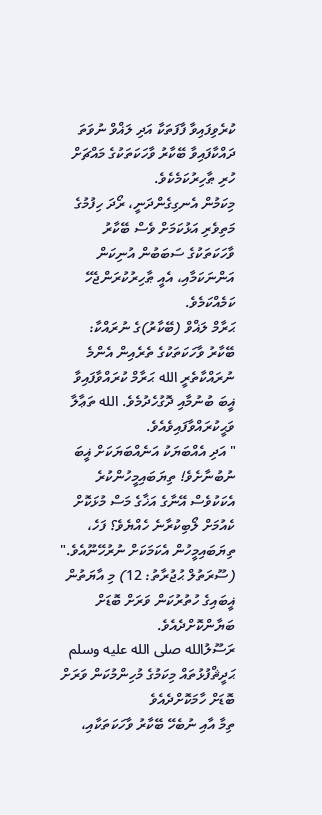ކުރެވިފައިވާ ފާފަތަކާ އަދި ލަޣްވް ނުވަތަ ދައްކާފައިވާ ބޭކާރު ވާހަކަތަކުގެ މައްޗަށް ހުރި ޠާހިރުކަމެކެވެ.
މިކަމުން އެނގިގެންދަނީ، ރޯދަ ހިފުމުގެ މަތިވެރި އަޅުކަމަށް ވެސް ބޭކާރު ވާހަކަތަކުގެ ސަބަބުން އުނިކަން އަންނަކަމާއި، އެއީ ޠާހިރުކުރަންޖެހޭ ކަމެއްކަމެވެ.
ޙަރާމް ލަޣްވް (ބޭކާރު)ގެ ނުރައްކާ: ބޭކާރު ވާހަކަތަކުގެ ތެރެއިން އެންމެ ނުރައްކާތެރީ الله ޙަރާމް ކުރައްވާފައިވާ ޣީބަ ބުނުމާއި ދޮގުހެދުމެވެ. الله ތަޢާލާ ވަޙީކުރައްވާފައިވެއެވެ.
" އަދި އެއްބަޔަކު އަނެއްބަޔަކަށް ޣީބަ ނުބުނާށެވެ! ތިޔަބައިމީހުންކުރެ އެކަކުވެސް އޭނާގެ އަޚާގެ މަސް މުޅަކޮށް ކެއުމަށް ލޯބިކުރާނެ ހެއްޔެވެ؟ ފަހެ، ތިޔަބައިމީހުން އެކަމަކަށް ނުރުހޭނޫއެވެ." (ސޫރަތުލް ޙުޖުރާތު: 12) މި އާޔަތުން ޣީބައިގެ ހުތުރުކަން ވަރަށް ބޮޑަށް ބަޔާންކޮށްދެއެވެ.
ރަސޫލުالله صلى الله عليه وسلم ޙަދީޘްފުޅުތައް މިކަމުގެ މުހިންމުކަން ވަރަށް ބޮޑަށް ހާމަކޮށްދެއެވެ
ތިމާ އާއި ނުބެހޭ ބޭކާރު ވާހަކަތަކާއި،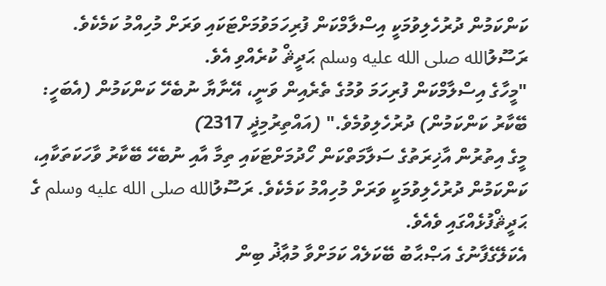ކަންކަމުން ދުރުހެލިވުމަކީ އިސްލާމްކަން ފުރިހަމަވުމަށްޓަކައި ވަރަށް މުހިއްމު ކަމެކެވެ. ރަސޫލުالله صلى الله عليه وسلم ޙަދީޘް ކުރެއްވި އެވެ.
"މީހާގެ އިސްލާމްކަން ފުރިހަމަ ވުމުގެ ތެރެއިން ވަނީ، އޭނާޔާ ނުބެހޭ ކަންކަމުން (އެބަހީ: ބޭކާރު ކަންކަމުން) ދުރުހެލިވުމެވެ." (އައްތިރުމިޛީ 2317)
މީގެ އިތުރުން އާޚިރަތުގެ ސަލާމަތްކަން ހޯދުމަށްޓަކައި ތިމާ އާއި ނުބެހޭ ބޭކާރު ވާހަކަތަކާއި، ކަންކަމުން ދުރުހެލިވުމަކީ ވަރަށް މުހިއްމު ކަމެކެވެ. ރަސޫލުالله صلى الله عليه وسلم ގެ ޙަދީޘްފުޅެއްގައި ވެއެވެ.
އެކަލޭގެފާނުގެ އަޞްޙާބު ބޭކަލެއް ކަމަށްވާ މުޢާޛު ބިން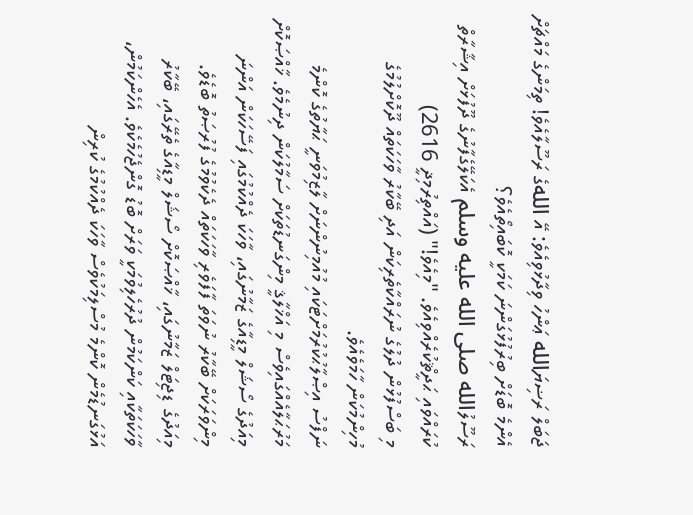ޖަބަލް ރަޟިޔަالله ޢަންހު ވިދާޅުވިއެވެ: އޭ اللهގެ ރަސޫލާއެވެ! ތިމަންގެ މައްޗަށް އެންމެ ބޮޑަށް ބިރުފުޅުގަންނަ ކަމަކީ ކޮބައިތޯއެވެ؟
ރަސޫލުالله صلى الله عليه وسلم އެކަލޭގެފާނުގެ ދޫފުޅަށް އިޝާރާތް ކުރައްވައި ޙަދީޘްކުރެއްވިއެވެ. "މިއެވެ!" (އައްތިރުމިޛީ 2616)
މި ބަސްފުޅުން ދުލުގެ ނުރައްކާތެރިކަން އަދި ބޭކާރު ވާހަކަތައް ދޫކޮށްލުމުގެ މުހިންމުކަން ހާމަވެއެވެ.
ނަފްސު އިޞްލާޙުކުރުމަށްޓަކައި މުއުމިނުންނަށް ލާޒިމުވަނީ ޙަޔާތުގެ ކޮންމެ މަރުޙަލާއެއްގައިވެސް މި އަޚްލާޤީ މިންގަނޑުތަކަށް ސަމާލުކަން ދިނުމެވެ. ޚާއްޞަކޮށް މިއަދުގެ ސޯޝަލް މީޑިއާގެ ޒަމާނުގައި، ވާހަކަ ދެއްކުމުގައި ފަސޭހަކަން އަންނަ މިންވަރަކަށް ބޭކާރު ނުވަތަ ފާފަވެރި ވާހަކަތައް ދެކެވުމުގެ ފުރުޞަތު ބޮޑެވެ.
މިއަދުގެ ޑިޖިޓަލް ޒަމާނުގައި، ޚާއްޞަކޮށް ސޯޝަލް މީޑިއާގެ ތެރޭގައި، ބޭކާރު ވާހަކަތަކާއި ކަންކަމުން ދުރުހެލިވުމަކީ ވަރަށް ބޮޑު ގޮންޖެހުމެކެވެ. އެހެންކަމުން، އަޅުގަނޑުމެން ކޮންމެ މުސްލިމަކުވެސް ވާހަކަ ދެއްކުމުގެ ކުރިން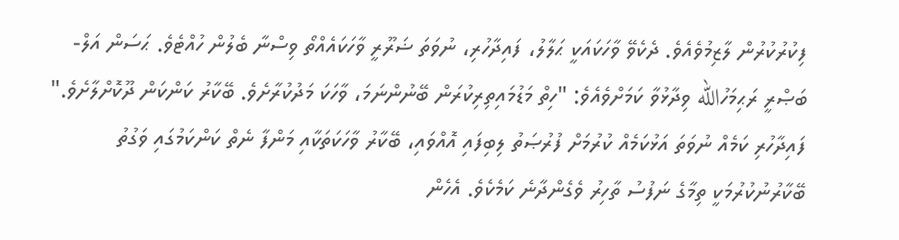ފިކުރުކުރުން ލާޒިމުވެއެވެ. ދެކެވޭ ވާހަކައަކީ ޙަލާލު، ފައިދާހުރި، ނުވަތަ ޟަރޫރީ ވާހަކައެއްތޯ ވިސްނާ ބެލުން ހުއްޓެވެ. ޙަސަން އަލް-ބަޞްރީ ރަޙިމަހުالله ވިދާޅުވާ ކަމަށްވެއެވެ: "ހިތް މަޑުމައިތިރިކުރަން ބޭނުންނަމަ، ވާހަކަ މަދުކުރާށެވެ. ބޭކާރު ކަންކަން ދޫކޮށްލާށެވެ."
ފައިދާހުރި ކަމެއް ނުވަތަ އަޅުކަމެއް ކުރުމަށް ފުރުޞަތު ލިބިފައި އޮއްވައި، ބޭކާރު ވާހަކަތަކާއި މަންފާ ނެތް ކަންކަމުގައި ވަގުތު ބޭކާރުނުކުރުމަކީ ތިމާގެ ނަފުސު ތާހިރު ވެގެންދާނެ ކަމެކެވެ. އެހެން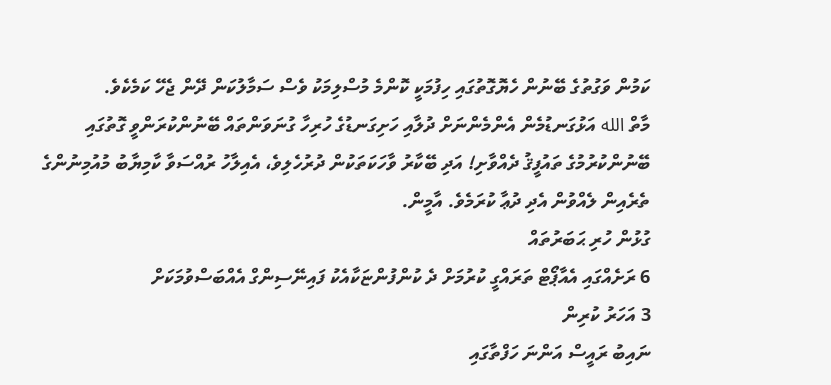ކަމުން ވަގުތުގެ ބޭނުން ހެޔޮގޮތުގައި ހިފުމަކީ ކޮންމެ މުސްލިމަކު ވެސް ސަމާލުކަން ދޭން ޖެހޭ ކަމެކެވެ.
މާތް الله އަޅުގަނޑުމެން އެންމެންނަށް ދުލާއި ހަށިގަނޑުގެ ހުރިހާ ގުނަވަންތައް ބޭނުންކުރަންވީ ގޮތުގައި ބޭނުންކުރުމުގެ ތައުފީޤު ދެއްވާށި! އަދި ބޭކާރު ވާހަކަތަކުން ދުރުހެލިވެ، އެއިލާހު ރުއްސަވާ ކާމިޔާބު މުއުމިނުންގެ ތެރެއިން ލެއްވުން އެދި ދުޢާ ކުރަމެވެ. އާމީން.
ގުޅުން ހުރި ޙަބަރުތައް
6 ރަށެއްގައި އެއާޕޯޓް ތަރައްގީ ކުރުމަށް ދެ ކުންފުންޏަކާއެކު ފައިނޭސިންގް އެއްބަސްވުމަކަށް
3 އަހަރު ކުރިން
ނައިބު ރައީސް އަންނަ ހަފްތާގައި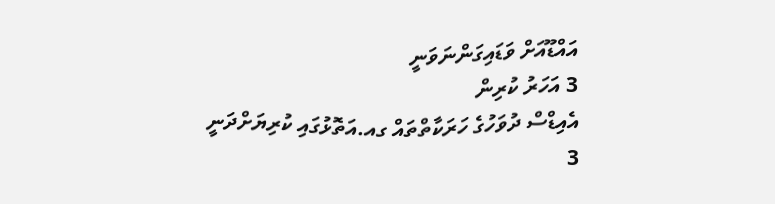އައްޑޫއަށް ވަޑައިގަންނަވަނީ
3 އަހަރު ކުރިން
އެއިޑްސް ދުވަހުގެ ހަރަކާތްތައް ގއ.އަތޮޅުގައި ކުރިޔަށްދަނީ
3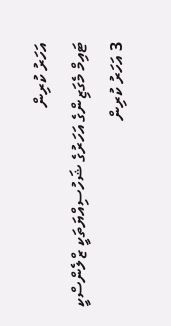އަހަރު ކުރިން
ޓައިމް މެގަޒިންގެ އަހަރުގެ ޝަހުސިއްޔަތަކީ ޒްލެންސްކީ
3 އަހަރު ކުރިން